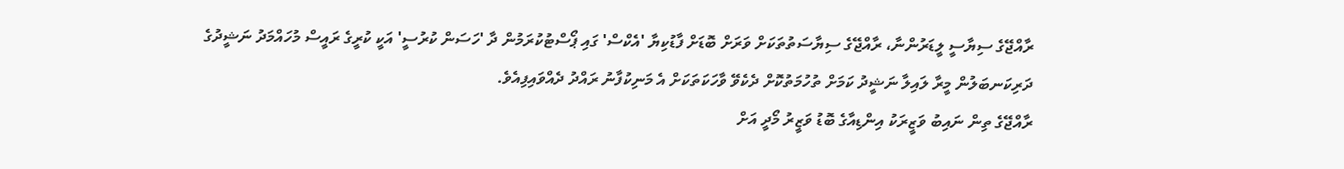ރާއްޖޭގެ ސިޔާސީ ލީޑަރުންނާ، ރާއްޖޭގެ ސިޔާސަތުތަކަށް ވަރަށް ބޮޑަށް ފާޑުކިޔާ 'އެކްސް' ގައި ޕޯސްޓުކުރަމުން ދާ 'ހަސަން ކުރުސީ' އަކީ ކުރީގެ ރައީސް މުހައްމަދު ނަޝީދުގެ ދަރިކަނބަލުން މީރާ ލައިލާ ނަޝީދު ކަމަށް ތުހުމަތުކޮށް ދެކެވޭ ވާހަކަތަކަށް އެ މަނިކުފާނު ރައްދު ދެއްވައިފިއެވެ.
ރާއްޖޭގެ ތިން ނައިބު ވަޒީރަކު އިންޑިއާގެ ބޮޑު ވަޒީރު މޯދީ އަށް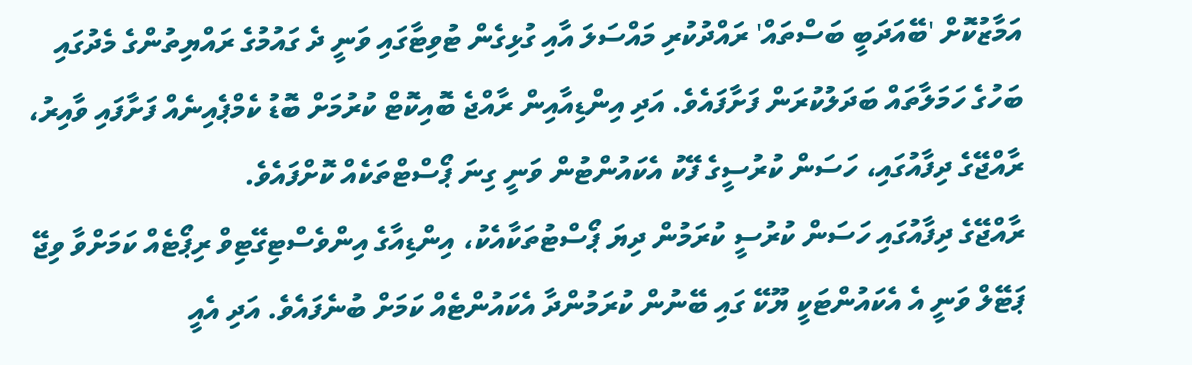އަމާޒުކޮށް 'ބޭއަދަބީ ބަސްތައް' ރައްދުކުރި މައްސަލަ އާއި ގުޅިގެން ޓުވިޓާގައި ވަނީ ދެ ގައުމުގެ ރައްޔިތުންގެ މެދުގައި ބަހުގެ ހަމަލާތައް ބަދަލުކުރަން ފަށާފައެވެ. އަދި އިންޑިއާއިން ރާއްޖެ ބޮއިކޮޓް ކުރުމަށް ބޮޑު ކެމްޕެއިނެއް ފަށާފައި ވާއިރު، ރާއްޖޭގެ ދިފާއުގައި، ހަސަން ކުރުސީގެ ފޭކު އެކައުންޓުން ވަނީ ގިނަ ޕޯސްޓްތަކެއް ކޮށްފައެވެ.
ރާއްޖޭގެ ދިފާއުގައި ހަސަން ކުރުސީ ކުރަމުން ދިޔަ ޕޯސްޓުތަކާއެކު، އިންޑިއާގެ އިންވެސްޓިގޭޓިވް ރިޕޯޓެއް ކަމަށްވާ ވިޖޭ ޕަޓޭލް ވަނީ އެ އެކައުންޓަކީ ޔޫކޭ ގައި ބޭނުން ކުރަމުންދާ އެކައުންޓެއް ކަމަށް ބުނެފައެވެ. އަދި އެއީ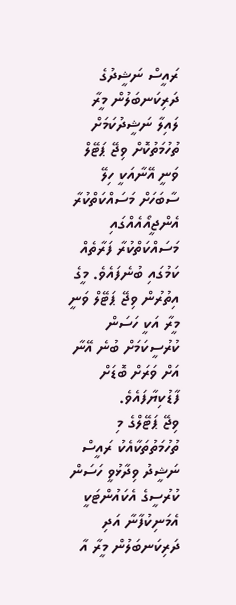ރައީސް ނަޝީދުގެ ދަރިކަނބަލުން މީރާ ލައިލާ ނަޝީދުކަމަށް ތުހުމަތުކޮށް ވިޖޭ ޕަޓޭލް ވަނީ އޭނާއަކީ ހިލޭ ސާބަހަށް މަސައްކަތްކުރާ އެންޖީއޯއެއްގައި މަސައްކަތްކުރާ ފަރާތެއް ކަމުގައި ބުނެފައެވެ. މީގެ އިތުރުން ވިޖޭ ޕަޓޭލް ވަނީ މީރާ އަކީ ހަސަން ކުރުސީކަމަށް ބުނެ އޭނާ އަށް ވަރަށް ބޮޑަށް ފާޑުކިޔާފައެވެ.
ވިޖޭ ޕަޓޭލްގެ މި ތުހުމަތުތަކާއެކު ރައީސް ނަޝީދު ވިދާޅުވީ ހަސަން ކުރުސީގެ އެކައުންޓަކީ އެމަނިކުފާނާ އަދި ދަރިކަނބަލުން މީރާ އާ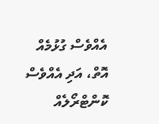އެއްވެސް ގުޅުމެއް އޮތް، އަދި އެއްވެސް ކޮންޓްރޯލެއް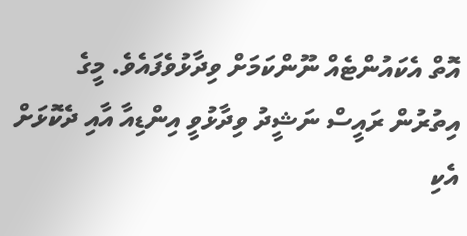އޮތް އެކައުންޓެއް ނޫންކަމަށް ވިދާޅުވެފައެވެ. މީގެ އިތުރުން ރައީސް ނަޝީދު ވިދާޅުވީ އިންޑިއާ އާއި ދެކޮޅަށް އެކި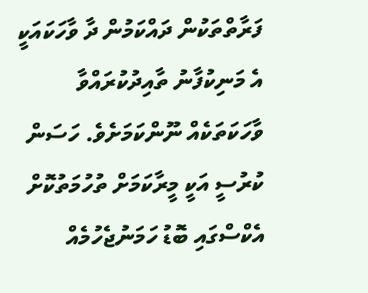ފަރާތްތަކުން ދައްކަމުން ދާ ވާހަކައަކީ އެ މަނިކުފާނު ތާއިދުކުރައްވާ ވާހަކަތަކެއް ނޫންކަމަށެވެ. ހަސަން ކުރުސީ އަކީ މީރާކަމަށް ތުހުމަތުކޮށް އެކްސްގައި ބޮޑު ހަމަނުޖެހުމެއް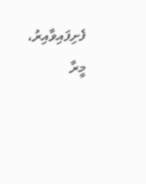ފެށިފައިވާއިރު، މީރާ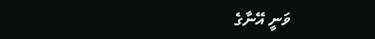ވަނީ އޭނާގެ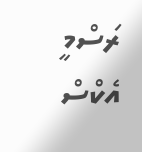ރަސްމީ އެކްސް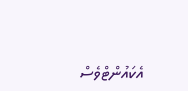އެކައުންޓްވެސް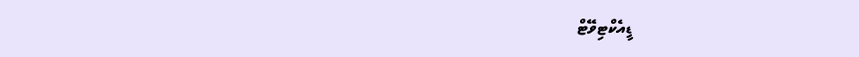ޑީއެކްޓިވޭޓް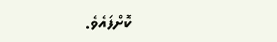ކޮށްފައެވެ.